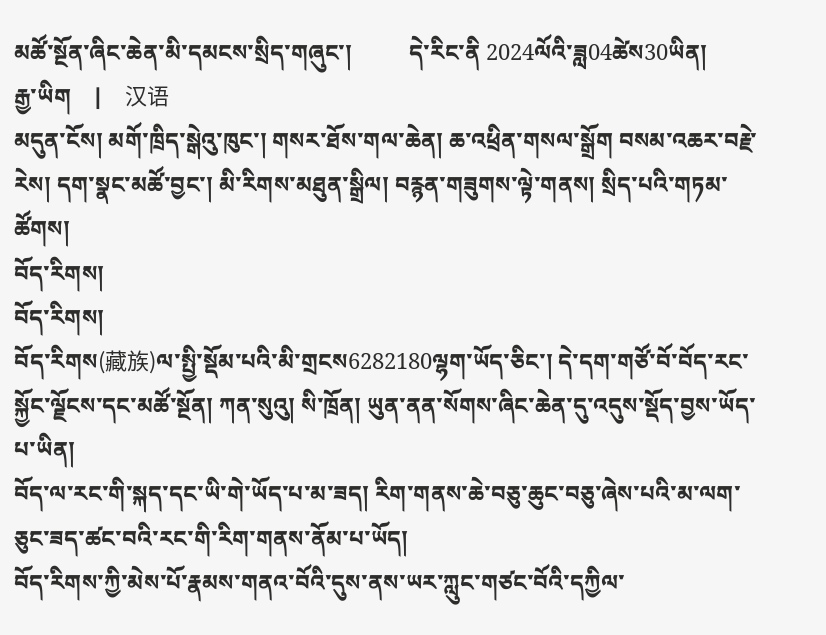མཚོ་སྔོན་ཞིང་ཆེན་མི་དམངས་སྲིད་གཞུང་།          དེ་རིང་ནི 2024ལོའི་ཟླ04ཚེས30ཡིན།
རྒྱ་ཡིག    |    汉语
མདུན་ངོས། མགོ་ཁྲིད་སྒེའུ་ཁུང་། གསར་ཐོས་གལ་ཆེན། ཆ་འཕྲིན་གསལ་སྒྲོག བསམ་འཆར་བརྗེ་རེས། དག་སྣང་མཚོ་བྱང་། མི་རིགས་མཐུན་སྒྲིལ། བརྙན་གཟུགས་ལྟེ་གནས། སྲིད་པའི་གཏམ་ཚོགས།
བོད་རིགས།
བོད་རིགས།
བོད་རིགས(藏族)ལ་སྤྱི་སྡོམ་པའི་མི་གྲངས6282180ལྷག་ཡོད་ཅིང་། དེ་དག་གཙོ་བོ་བོད་རང་སྐྱོང་ལྗོངས་དང་མཚོ་སྔོན། ཀན་སུའུ། སི་ཁྲོན། ཡུན་ནན་སོགས་ཞིང་ཆེན་དུ་འདུས་སྡོད་བྱས་ཡོད་པ་ཡིན།
བོད་ལ་རང་གི་སྐད་དང་ཡི་གེ་ཡོད་པ་མ་ཟད། རིག་གནས་ཆེ་བཅུ་ཆུང་བཅུ་ཞེས་པའི་མ་ལག་ཅུང་ཟད་ཚང་བའི་རང་གི་རིག་གནས་ནོམ་པ་ཡོད།
བོད་རིགས་ཀྱི་མེས་པོ་རྣམས་གནའ་བོའི་དུས་ནས་ཡར་ཀླུང་གཙང་བོའི་དཀྱིལ་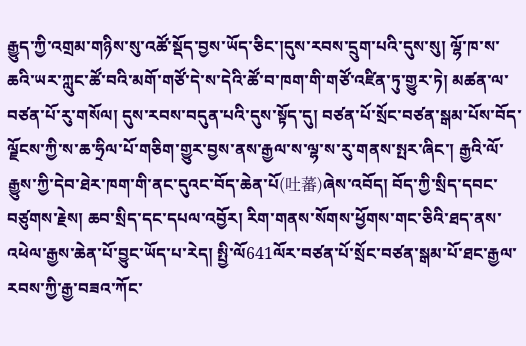རྒྱུད་ཀྱི་འགྲམ་གཉིས་སུ་འཚོ་སྡོད་བྱས་ཡོད་ཅིང་།དུས་རབས་དྲུག་པའི་དུས་སུ། ལྷོ་ཁ་ས་ཆའི་ཡར་ཀླུང་ཚོ་བའི་མགོ་གཙོ་དེ་ས་དེའི་ཚོ་བ་ཁག་གི་གཙོ་འཛིན་ཏུ་གྱུར་ཏེ། མཚན་ལ་བཙན་པོ་རུ་གསོལ། དུས་རབས་བདུན་པའི་དུས་སྟོད་དུ། བཙན་པོ་སྲོང་བཙན་སྒམ་པོས་བོད་ལྗོངས་ཀྱི་ས་ཆ་ཧྲིལ་པོ་གཅིག་གྱུར་བྱས་ནས་རྒྱལ་ས་ལྷ་ས་རུ་གནས་སྤར་ཞིང་། རྒྱའི་ལོ་རྒྱུས་ཀྱི་དེབ་ཐེར་ཁག་གི་ནང་དུའང་བོད་ཆེན་པོ(吐蕃)ཞེས་འབོད། བོད་ཀྱི་སྲིད་དབང་བཙུགས་རྗེས། ཆབ་སྲིད་དང་དཔལ་འབྱོར། རིག་གནས་སོགས་ཕྱོགས་གང་ཅིའི་ཐད་ནས་འཕེལ་རྒྱས་ཆེན་པོ་བྱུང་ཡོད་པ་རེད། སྤྱི་ལོ641ལོར་བཙན་པོ་སྲོང་བཙན་སྒམ་པོ་ཐང་རྒྱལ་རབས་ཀྱི་རྒྱ་བཟའ་ཀོང་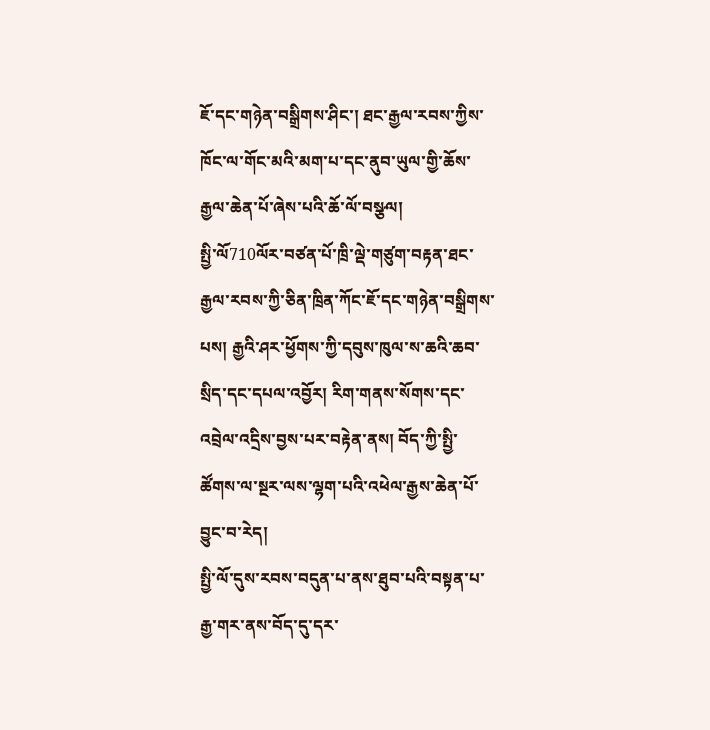ཇོ་དང་གཉེན་བསྒྲིགས་ཤིང་། ཐང་རྒྱལ་རབས་ཀྱིས་ཁོང་ལ་གོང་མའི་མག་པ་དང་ནུབ་ཡུལ་གྱི་ཆོས་རྒྱལ་ཆེན་པོ་ཞེས་པའི་ཆོ་ལོ་བསྩལ།
སྤྱི་ལོ710ལོར་བཙན་པོ་ཁྲི་ལྡེ་གཙུག་བརྟན་ཐང་རྒྱལ་རབས་ཀྱི་ཅིན་ཁྲིན་ཀོང་ཇོ་དང་གཉེན་བསྒྲིགས་པས། རྒྱའི་ཤར་ཕྱོགས་ཀྱི་དབུས་ཁུལ་ས་ཆའི་ཆབ་སྲིད་དང་དཔལ་འབྱོར། རིག་གནས་སོགས་དང་འབྲེལ་འདྲིས་བྱས་པར་བརྟེན་ནས། བོད་ཀྱི་སྤྱི་ཚོགས་ལ་སྔར་ལས་ལྷག་པའི་འཕེལ་རྒྱས་ཆེན་པོ་བྱུང་བ་རེད།
སྤྱི་ལོ་དུས་རབས་བདུན་པ་ནས་ཐུབ་པའི་བསྟན་པ་རྒྱ་གར་ནས་བོད་དུ་དར་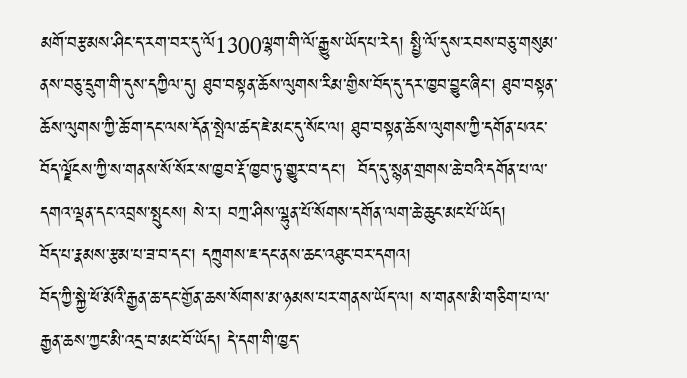མགོ་བརྩམས་ཤིང་ད་རག་བར་དུ་ལོ1300ལྷག་གི་ལོ་རྒྱུས་ཡོད་པ་རེད། སྤྱི་ལོ་དུས་རབས་བཅུ་གསུམ་ནས་བཅུ་དྲུག་གི་དུས་དཀྱིལ་དུ། ཐུབ་བསྟན་ཆོས་ལུགས་རིམ་གྱིས་བོད་དུ་དར་ཁྱབ་བྱུང་ཞིང་། ཐུབ་བསྟན་ཆོས་ལུགས་ཀྱི་ཆོ་ག་དང་ལས་དོན་སྤེལ་ཚད་ཇེ་མང་དུ་སོང་ལ། ཐུབ་བསྟན་ཆོས་ལུགས་ཀྱི་དགོན་པའང་བོད་ལྗོངས་ཀྱི་ས་གནས་སོ་སོར་ས་ཁྱབ་རྡོ་ཁྱབ་ཏུ་གྱུར་བ་དང་།  བོད་དུ་སྙན་གྲགས་ཆེ་བའི་དགོན་པ་ལ་དགའ་ལྡན་དང་འབྲས་སྤུངས། སེ་ར། བཀྲ་ཤིས་ལྷུན་པོ་སོགས་དགོན་ལག་ཆེ་ཆུང་མང་པོ་ཡོད།
བོད་པ་རྣམས་རྩམ་པ་ཟ་བ་དང་། དཀྲུགས་ཇ་དང་ནས་ཆང་འཐུང་བར་དགའ།
བོད་ཀྱི་སྐྱེ་ཕོ་མོའི་རྒྱན་ཆ་དང་གྱོན་ཆས་སོགས་མ་ཉམས་པར་གནས་ཡོད་ལ། ས་གནས་མི་གཅིག་པ་ལ་རྒྱན་ཆས་ཀྱང་མི་འདྲ་བ་མང་བོ་ཡོད། དེ་དག་གི་ཁྱད་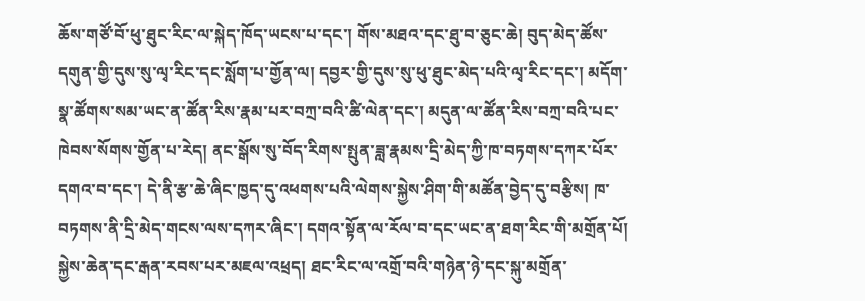ཆོས་གཙོ་བོ་ཕུ་ཐུང་རིང་ལ་སྐེད་ཁོད་ཡངས་པ་དང་། གོས་མཐའ་དང་ཐུ་བ་ཅུང་ཆེ། བུད་མེད་ཚོས་དགུན་གྱི་དུས་སུ་ལྭ་རིང་དང་སློག་པ་གྱོན་ལ། དབྱར་གྱི་དུས་སུ་ཕུ་ཐུང་མེད་པའི་ལྭ་རིང་དང་། མདོག་སྣ་ཚོགས་སམ་ཡང་ན་ཚོན་རིས་རྣམ་པར་བཀྲ་བའི་ཚི་ལེན་དང་། མདུན་ལ་ཚོན་རིས་བཀྲ་བའི་པང་ཁེབས་སོགས་གྱོན་པ་རེད། ནང་སྒོས་སུ་བོད་རིགས་སྤུན་ཟླ་རྣམས་དྲི་མེད་ཀྱི་ཁ་བཏགས་དཀར་པོར་དགའ་བ་དང་། དེ་ནི་རྩ་ཆེ་ཞིང་ཁྱད་དུ་འཕགས་པའི་ལེགས་སྐྱེས་ཤིག་གི་མཚོན་བྱེད་དུ་བརྩིས། ཁ་བཏགས་ནི་དྲི་མེད་གངས་ལས་དཀར་ཞིང་། དགའ་སྟོན་ལ་རོལ་བ་དང་ཡང་ན་ཐག་རིང་གི་མགྲོན་པོ། སྐྱེས་ཆེན་དང་རྒན་རབས་པར་མཇལ་འཕྲད། ཐང་རིང་ལ་འགྲོ་བའི་གཉེན་ཉེ་དང་སྐུ་མགྲོན་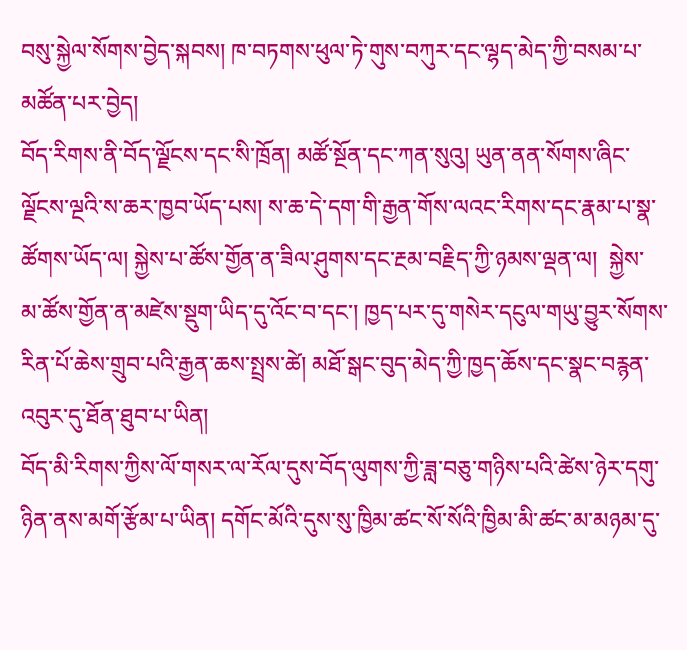བསུ་སྐྱེལ་སོགས་བྱེད་སྐབས། ཁ་བཏགས་ཕུལ་ཏེ་གུས་བཀུར་དང་ལྷད་མེད་ཀྱི་བསམ་པ་མཚོན་པར་བྱེད།
བོད་རིགས་ནི་བོད་ལྗོངས་དང་སི་ཁྲོན། མཚོ་སྔོན་དང་ཀན་སུའུ། ཡུན་ནན་སོགས་ཞིང་ལྗོངས་ལྔའི་ས་ཆར་ཁྱབ་ཡོད་པས། ས་ཆ་དེ་དག་གི་རྒྱན་གོས་ལའང་རིགས་དང་རྣམ་པ་སྣ་ཚོགས་ཡོད་ལ། སྐྱེས་པ་ཚོས་གྱོན་ན་ཟིལ་ཤུགས་དང་རྔམ་བརྗིད་ཀྱི་ཉམས་ལྡན་ལ།  སྐྱེས་མ་ཚོས་གྱོན་ན་མཛེས་སྡུག་ཡིད་དུ་འོང་བ་དང་། ཁྱད་པར་དུ་གསེར་དངུལ་གཡུ་བྱུར་སོགས་རིན་པོ་ཆེས་གྲུབ་པའི་རྒྱན་ཆས་སྤྲས་ཚེ། མཐོ་སྒང་བུད་མེད་ཀྱི་ཁྱད་ཆོས་དང་སྣང་བརྙན་འབུར་དུ་ཐོན་ཐུབ་པ་ཡིན།
བོད་མི་རིགས་ཀྱིས་ལོ་གསར་ལ་རོལ་དུས་བོད་ལུགས་ཀྱི་ཟླ་བཅུ་གཉིས་པའི་ཚེས་ཉེར་དགུ་ཉིན་ནས་མགོ་རྩོམ་པ་ཡིན། དགོང་མོའི་དུས་སུ་ཁྱིམ་ཚང་སོ་སོའི་ཁྱིམ་མི་ཚང་མ་མཉམ་དུ་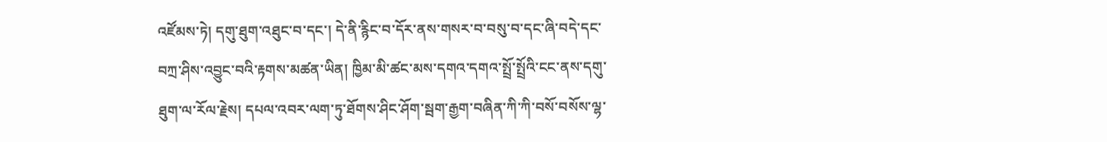འཛོམས་ཏེ། དགུ་ཐུག་འཐུང་བ་དང་། དེ་ནི་རྙིང་བ་དོར་ནས་གསར་བ་བསུ་བ་དང་ཞི་བདེ་དང་བཀྲ་ཤིས་འབྱུང་བའི་རྟགས་མཚན་ཡིན། ཁྱིམ་མི་ཚང་མས་དགའ་དགའ་སྤྲོ་སྤྲོའི་ངང་ནས་དགུ་ཐུག་ལ་རོལ་རྗེས། དཔལ་འབར་ལག་ཏུ་ཐོགས་ཤིང་ཤོག་སྦག་རྒྱག་བཞིན་ཀི་ཀི་བསོ་བསོས་ལྷ་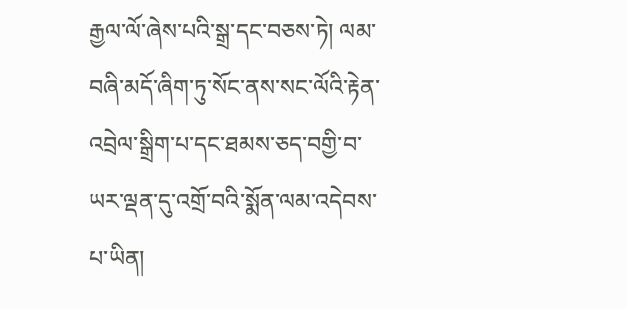རྒྱལ་ལོ་ཞེས་པའི་སྒྲ་དང་བཅས་ཏེ། ལམ་བཞི་མདོ་ཞིག་ཏུ་སོང་ནས་སང་ལོའི་རྟེན་འབྲེལ་སྒྲིག་པ་དང་ཐམས་ཅད་བགྱི་བ་ཡར་ལྡན་དུ་འགྲོ་བའི་སྨོན་ལམ་འདེབས་པ་ཡིན།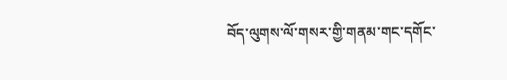བོད་ལུགས་ལོ་གསར་གྱི་གནམ་གང་དགོང་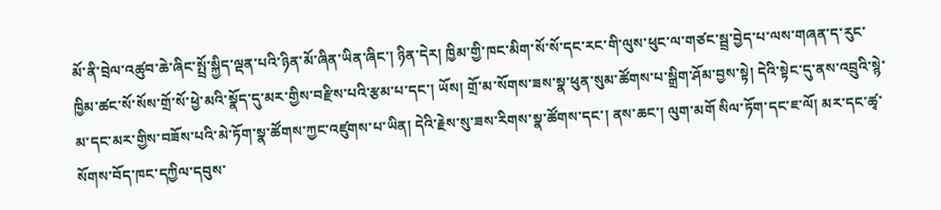མོ་ནི་བྲེལ་འཚུབ་ཆེ་ཞིང་སྤྲོ་སྐྱིད་ལྡན་པའི་ཉིན་མོ་ཞིན་ཡིན་ཞིང་། ཉིན་དེར། ཁྱིམ་གྱི་ཁང་མིག་སོ་སོ་དང་རང་གི་ལུས་ཕུང་ལ་གཙང་སྦྲ་བྱེད་པ་ལས་གཞན་ད་རུང་ཁྱིམ་ཚང་སོ་སོས་གྲོ་སོ་ཕྱེ་མའི་སྣོད་དུ་མར་གྱིས་བརྫིས་པའི་རྩམ་པ་དང་། ཡོས། གྲོ་མ་སོགས་ཟས་སྣ་ཕུན་སུམ་ཚོགས་པ་སྒྲིག་ཤོམ་བྱས་སྟེ། དེའི་སྟེང་དུ་ནས་འབྲུའི་སྙེ་མ་དང་མར་གྱིས་བཟོས་པའི་མེ་ཏོག་སྣ་ཚོགས་ཀྱང་འཛུགས་པ་ཡིན། དེའི་རྗེས་སུ་ཟས་རིགས་སྣ་ཚོགས་དང་། ནས་ཆང་། ལུག་མགོ སིལ་ཏོག་དང་ཇ་ལོ། མར་དང་ཚྭ་སོགས་བོད་ཁང་དཀྱིལ་དབུས་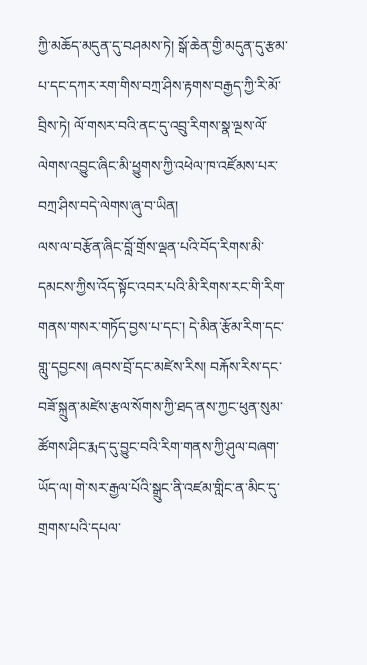ཀྱི་མཆོད་མདུན་དུ་བཤམས་ཏེ། སྒོ་ཆེན་གྱི་མདུན་དུ་རྩམ་པ་དང་དཀར་རག་གིས་བཀྲ་ཤིས་རྟགས་བརྒྱད་ཀྱི་རི་མོ་བྲིས་ཏེ། ལོ་གསར་བའི་ནང་དུ་འབྲུ་རིགས་སྣ་ལྔས་ལོ་ལེགས་འབྱུང་ཞིང་མི་ཕྱུགས་ཀྱི་འཕེལ་ཁ་འཛོམས་པར་བཀྲ་ཤིས་བདེ་ལེགས་ཞུ་བ་ཡིན།
ལས་ལ་བརྩོན་ཞིང་བློ་གྲོས་ལྡན་པའི་བོད་རིགས་མི་དམངས་ཀྱིས་འོད་སྟོང་འབར་པའི་མི་རིགས་རང་གི་རིག་གནས་གསར་གཏོད་བྱས་པ་དང་། དེ་མིན་རྩོམ་རིག་དང་གླུ་དབྱངས། ཞབས་བྲོ་དང་མཛེས་རིས། བརྐོས་རིས་དང་བཟོ་སྐྲུན་མཛེས་རྩལ་སོགས་ཀྱི་ཐད་ནས་ཀྱང་ཕུན་སུམ་ཚོགས་ཤིང་རྨད་དུ་བྱུང་བའི་རིག་གནས་ཀྱི་ཤུལ་བཞག་ཡོད་ལ། གེ་སར་རྒྱལ་པོའི་སྒྲུང་ནི་འཛམ་གླིང་ན་མིང་དུ་གྲགས་པའི་དཔལ་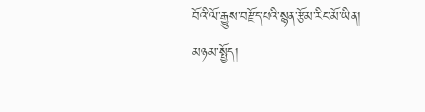བོའི་ལོ་རྒྱུས་བརྫོད་པའི་སྙན་རྩོམ་རིང་མོ་ཡིན།
མཉམ་སྤྱོད།